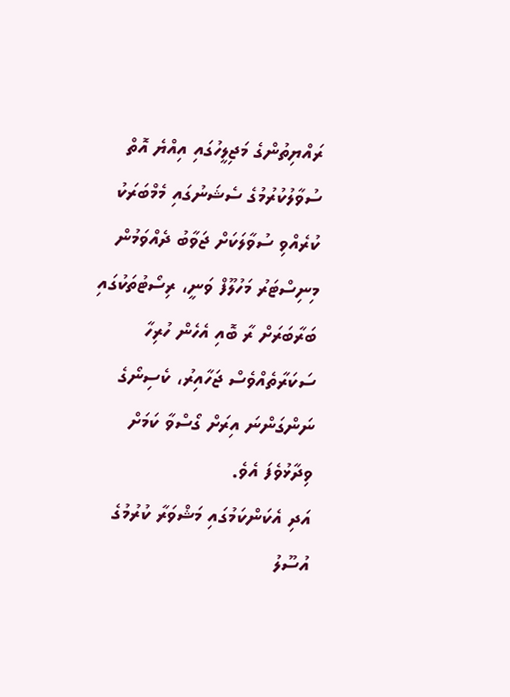ރައްޔިތުންގެ މަޖިލީހުގައި އިއްޔެ އޮތް ސުވާލުކުރުމުގެ ސެޝަނުގައި މެމްބަރަކު ކުރެއްވި ސުވާލަކަށް ޖަވާބު ދެއްވަމުން މިނިސްޓަރު މަހުލޫފް ވަނީ، ރިސޯޓުތަކުގައި ބަރާބަރަށް ރާ ބޮއި އެހެން ހުރިހާ ސަކަރާތެއްވެސް ޖަހާއިރު، ކެސިނޯގެ ނަންގަންނަ އިރަށް ގޯސްވާ ކަމަށް ވިދާޅުވެފަ އެވެ.
އަދި އެކަންކަމުގައި މަޝްވަރާ ކުރުމުގެ އުސޫލު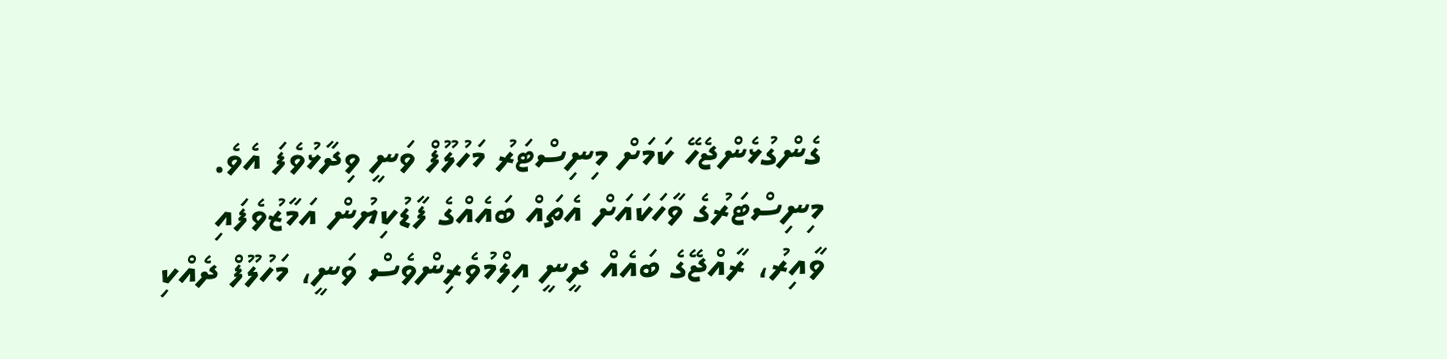ގެންގުޅެންޖެހޭ ކަމަށް މިނިސްޓަރު މަހުލޫފް ވަނީ ވިދާޅުވެފަ އެވެ.
މިނިސްޓަރުގެ ވާހަކައަށް އެތައް ބައެއްގެ ފާޑުކިޔުން އަމާޒުވެފައި ވާއިރު، ރާއްޖޭގެ ބައެއް ދީނީ އިލްމުވެރިންވެސް ވަނީ، މަހުލޫފް ދެއްކި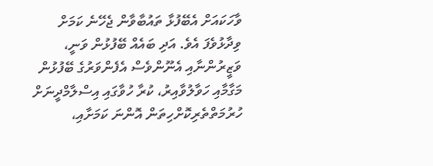ވާހަކައަށް އެބޭފުޅާ ތައުބާވާން ޖެހޭނެ ކަމަށް ވިދާޅުވެފަ އެވެ. އަދި ބައެއް ބޭފުޅުން ވަނީ، ވަޒީރުންނާއި އެނޫންވެސް އެފެންވަރުގެ ބޭފުޅުން މަގާމާއި ހަވާލުވާއިރު، ކުރާ ހުވާގައި އިސްލާމްދީނަށް ހުރުމަތްތެރިކޮށްހިތަން އޮންނަ ކަމަށާއި،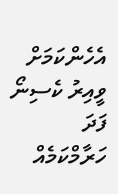އެހެންކަމަށް ވީއިރު ކެސިނޯ ފަދަ ހަރާމްކަމެއް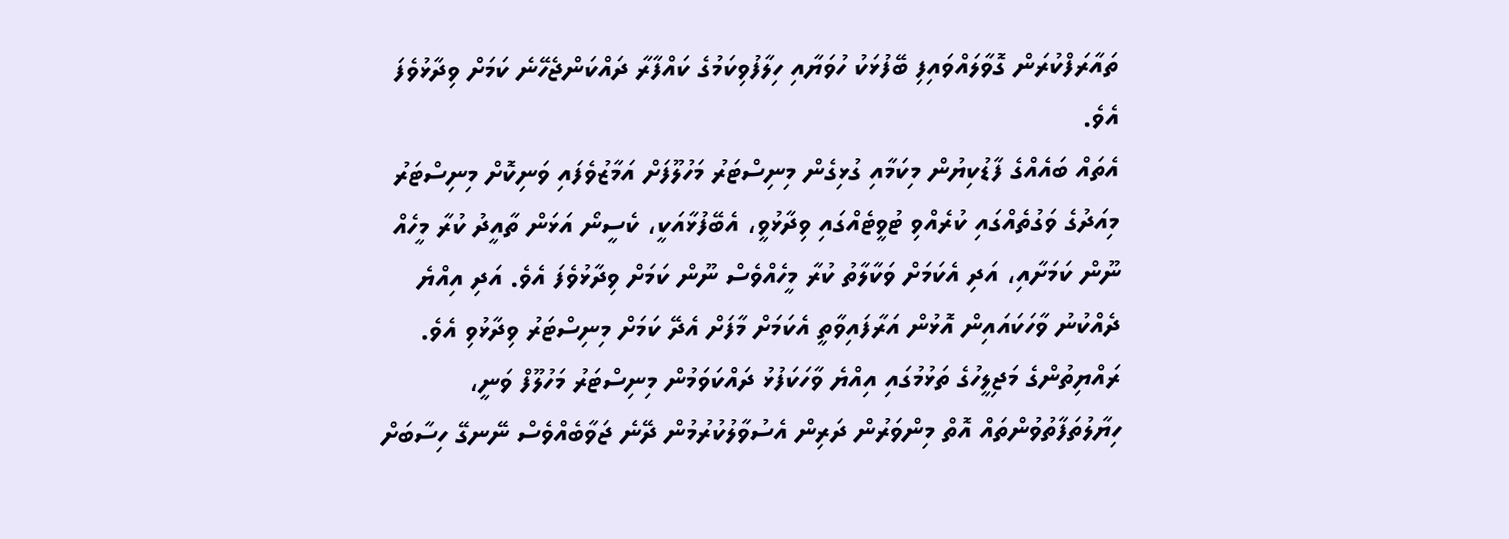ތައާރަފްކުރަން ގޮވާލައްވައިފި ބޭފުޅަކު ހުވަޔާއި ހިލާފުވިކަމުގެ ކައްފާރާ ދައްކަންޖެހޭނެ ކަމަށް ވިދާޅުވެފަ އެވެ.
އެތައް ބައެއްގެ ފާޑުކިޔުން މިކަމާއި ގުޅިގެން މިނިސްޓަރު މަހުލޫފަށް އަމާޒުވެފައި ވަނިކޮށް މިނިސްޓަރު މިއަދުގެ ވަގުތެއްގައި ކުރެއްވި ޓުވީޓެއްގައި ވިދާޅުވީ، އެބޭފުޅާއަކީ، ކެސީނޯ އަޅަން ތާއީދު ކުރާ މީހެއް ނޫން ކަމަށާއި، އަދި އެކަމަށް ވަކާލާތު ކުރާ މީހެއްވެސް ނޫން ކަމަށް ވިދާޅުވެފަ އެވެ. އަދި އިއްޔެ ދެއްކުނު ވާހަކައައިން އޮޅުން އަރާފައިވާތީ އެކަމަށް މާފަށް އެދޭ ކަމަށް މިނިސްޓަރު ވިދާޅުވި އެވެ.
ރައްޔިތުންގެ މަޖިލީހުގެ ތަޅުމުގައި އިއްޔެ ވާހަކަފުޅު ދައްކަވަމުން މިނިސްޓަރު މަހުލޫފް ވަނީ، ހިޔާލުތަފާތުވުންތައް އޮތް މިންވަރުން ދަރިން އެސުވާލުކުރުމުން ދޭނެ ޖަވާބެއްވެސް ނޭނގޭ ހިސާބަށް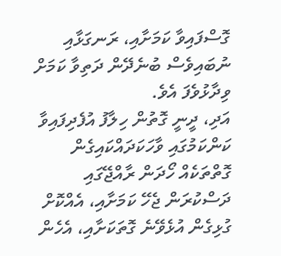ގޮސްފައިވާ ކަމަށާއި، ރަނގަޅާއި ނުބައިވެސް ބުނެދޭން ދަތިވާ ކަމަށް ވިދާޅުވެފަ އެވެ.
އަދި، ދީނީ ގޮތުން ހިލާފު އުފެދިފައިވާ ކަންކަމުގައި ވާހަކަދައްކައިގެން ގޮތްތަކެއް ހޯދަން ރާއްޖޭގައި ދަސްކުރަން ޖެހޭ ކަމަށާއި، އެއްކޮށް ގުޅިގެން އުޅެވޭނެ ގޮތަކަށާއި، އެހެން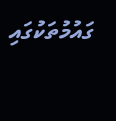ގައުމުތަކުގައި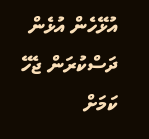އުޅޭހެން އުޅެން ދަސްކުރަން ޖެހޭ ކަމަށް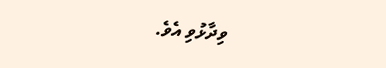ވިދާޅުވި އެވެ.